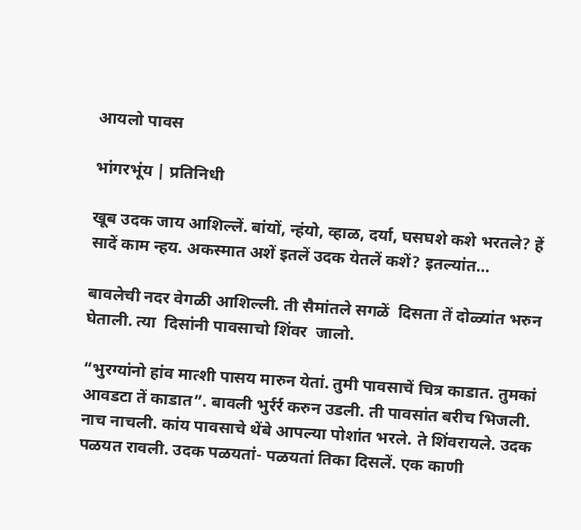आयलो पावस

भांगरभूंय | प्रतिनिधी

खूब उदक जाय आशिल्लें. बांयों, न्हंयो, व्हाळ, दर्या, घसघशे कशे भरतले? हें सादें काम न्हय. अकस्मात अशें इतलें उदक येतलें कशें? इतल्यांत…

बावलेची नदर वेगळी आशिल्ली. ती सैमांतले सगळें  दिसता तें दोळ्यांत भरुन घेताली. त्या  दिसांनी पावसाचो शिंवर  जालो.

“भुरग्यांनो हांव मात्शी पासय मारुन येतां. तुमी पावसाचें चित्र काडात. तुमकां आवडटा तें काडात”. बावली भुर्रर्र करुन उडली. ती पावसांत बरीच भिजली. नाच नाचली. कांय पावसाचे थेंबे आपल्या पोशांत भरले. ते शिंवरायले. उदक पळयत रावली. उदक पळयतां- पळयतां तिका दिसलें. एक काणी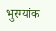भुरग्यांक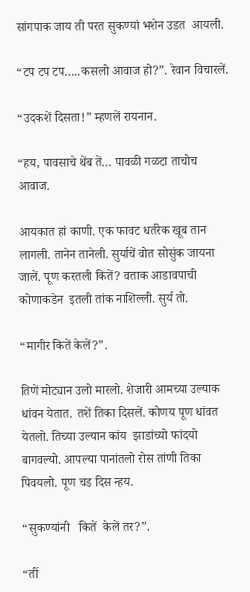सांगपाक जाय ती परत सुकण्यां भशेन उडत  आयली.

“टप टप टप…..कसलो आवाज हो?”. रेवान विचारलें.

“उदकशें दिसता!” म्हणलें रायनान.

“हय, पावसाचे थेंब तें… पावळी गळटा ताचोच आवाज.

आयकात हां काणी. एक फावट धर्तरेक खूब तान लागली. तानेन तानेली. सुर्याचें वोत सोसुंक जायना जालें. पूण करतली कितें? वताक आडावपाची कोणाकडेन  इतली तांक नाशिल्ली. सुर्य तो.

“मागीर कितें केलें?”.

तिणें मोट्यान उलो मारलो. शेजारी आमच्या उल्याक धांवन येतात. तशें तिका दिसलें. कोणय पूण धांवत येतलो. तिच्या उल्यान कांय  झाडांच्यो फांदयो बागवल्यो. आपल्या पानांतलो रोस तांणी तिका पिवयलो. पूण चड दिस न्हय.

“सुकण्यांनी   कितें  केलें तर?”.

“तीं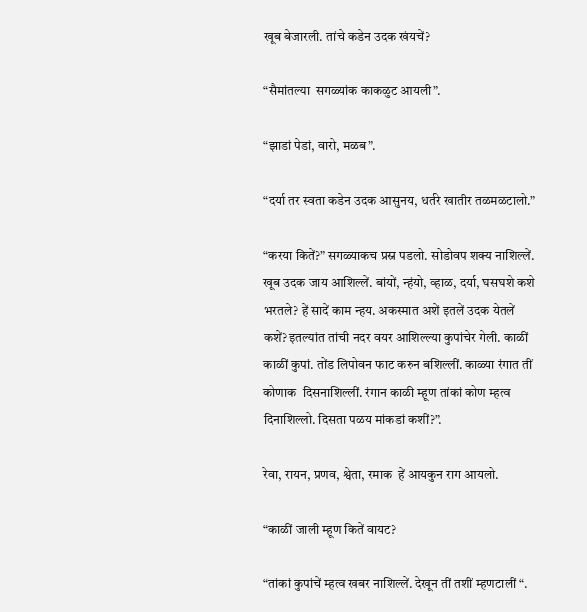खूब बेजारली. तांचे कडेन उदक खंयचें?

“सैमांतल्या  सगळ्यांक काकळुट आयली”.

“झाडां पेडां, वारो, मळब”.

“दर्या तर स्वता कडेन उदक आसुनय, धर्तरे खातीर तळमळटालो.”

“करया कितें?” सगळ्याकच प्रस्न पडलो. सोडोवप शक्य नाशिल्लें. खूब उदक जाय आशिल्लें. बांयों, न्हंयो, व्हाळ, दर्या, घसघशे कशे भरतले? हें सादें काम न्हय. अकस्मात अशें इतलें उदक येतलें कशें? इतल्यांत तांची नदर वयर आशिल्ल्या कुपांचेर गेली. काळीं काळीं कुपां. तोंड लिपोवन फाट करुन बशिल्लीं. काळ्या रंगात तीं कोणाक  दिसनाशिल्लीं. रंगान काळी म्हूण तांकां कोण म्हत्व दिनाशिल्लो. दिसता पळय मांकडां कशीं?”.

रेवा, रायन, प्रणव, श्वेता, रमाक  हें आयकुन राग आयलो.

“काळीं जाली म्हूण कितें वायट?

“तांकां कुपांचें म्हत्व खबर नाशिल्लें. देखून तीं तशीं म्हणटालीं “.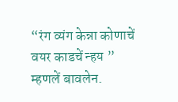“रंग व्यंग केन्ना कोणाचें वयर काडचें न्हय ” म्हणलें बावलेन.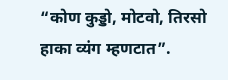“कोण कुड्डो, मोटवो, तिरसो हाका व्यंग म्हणटात”.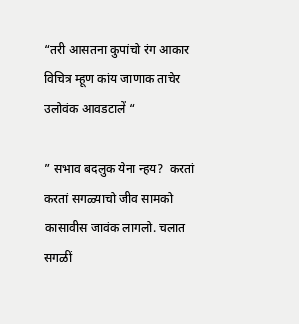“तरी आसतना कुपांचो रंग आकार विचित्र म्हूण कांय जाणाक ताचेर उलोवंक आवडटालें “

” सभाव बदलुक येना न्हय?  करतां करतां सगळ्याचो जीव सामको कासावीस जावंक लागलो. चलात सगळीं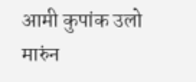आमी कुपांक उलो मारुंन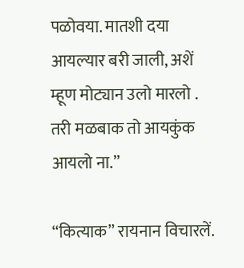पळोवया. मातशी दया आयल्यार बरी जाली, अशें म्हूण मोट्यान उलो मारलो . तरी मळबाक तो आयकुंक आयलो ना.”

“कित्याक” रायनान विचारलें.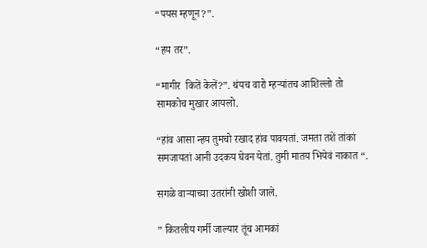“पयस म्हणून?”.

“हय तर”.

“मागीर  कितें केलें?”. थंयच वारो म्हऱ्यांतच आशिल्लो तो सामकोच मुखार आयलो.

“हांव आसा न्हय तुमचो रखाद हांव पावयतां. जमता तशें तांकां समजायतां आनी उदकय घेवन येतां. तुमी मातय भियेवं नाकात “.

सगळे वाऱ्याच्या उतरांनी खोशी जाले.

” कितलीय गर्मी जाल्यार तूंच आमकां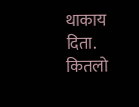थाकाय दिता. कितलो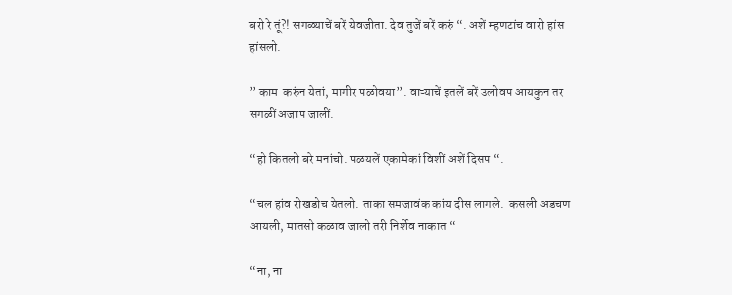बरो रे तूं?! सगळ्याचें बरें येवजीता. देव तुजें बरें करुं “. अशें म्हणटांच वारो हांस हांसलो.

” काम  करुंन येतां, मागीर पळोवया”. वाऱ्याचें इतलें बरें उलोवप आयकुन तर सगळीं अजाप जालीं.

“हो कितलो बरे मनांचो. पळयलें एकामेकां विशीं अशें दिसप “.

“चल हांव रोखडोच येतलो. ताका समजावंक कांय दीस लागले.  कसली अडचण आयली, मातसो कळाव जालो तरी निर्शेव नाकात “

“ना, ना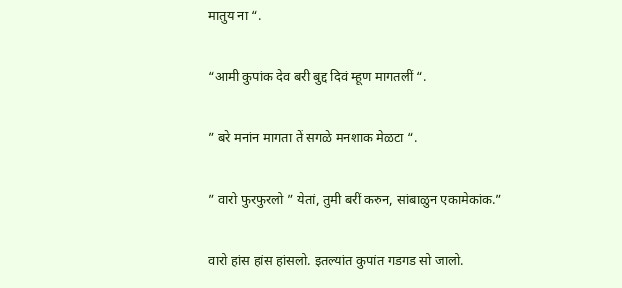मातुय ना “.

“आमी कुपांक देव बरी बुद्द दिवं म्हूण मागतलीं “.

” बरे मनांन मागता तें सगळे मनशाक मेळटा “.

” वारो फुरफुरलो ” येतां, तुमी बरीं करुन, सांबाळुन एकामेकांक.”

वारो हांस हांस हांसलो. इतल्यांत कुपांत गडगड सो जालो.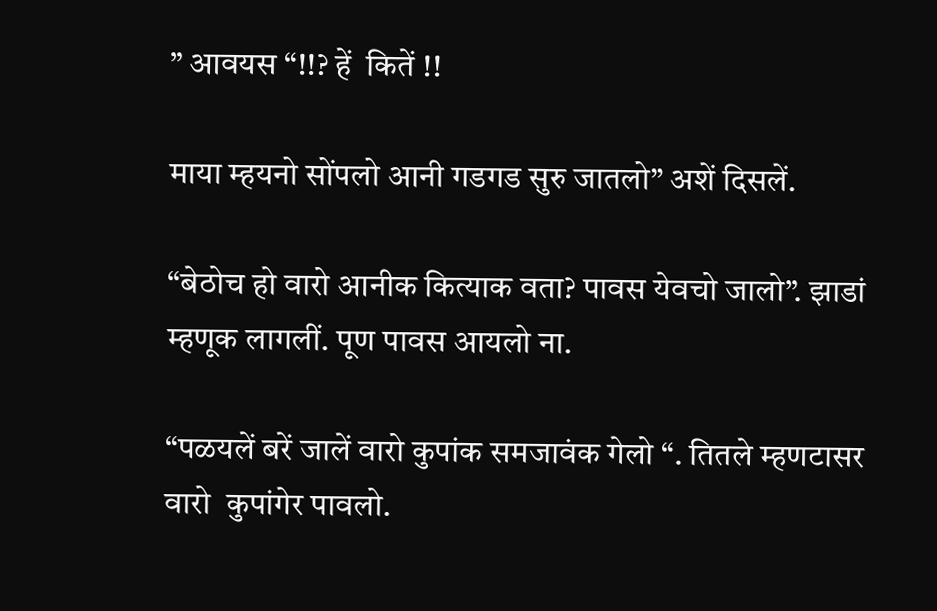” आवयस “!!? हें  कितें !!

माया म्हयनो सोंपलो आनी गडगड सुरु जातलो” अशें दिसलें.

“बेठोच हो वारो आनीक कित्याक वता? पावस येवचो जालो”. झाडां म्हणूक लागलीं. पूण पावस आयलो ना.

“पळयलें बरें जालें वारो कुपांक समजावंक गेलो “. तितले म्हणटासर वारो  कुपांगेर पावलो.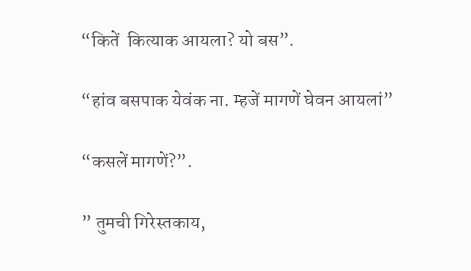“कितें  कित्याक आयला? यो बस”.

“हांव बसपाक येवंक ना. म्हजें मागणें घेवन आयलां”

“कसलें मागणें?”.

” तुमची गिरेस्तकाय,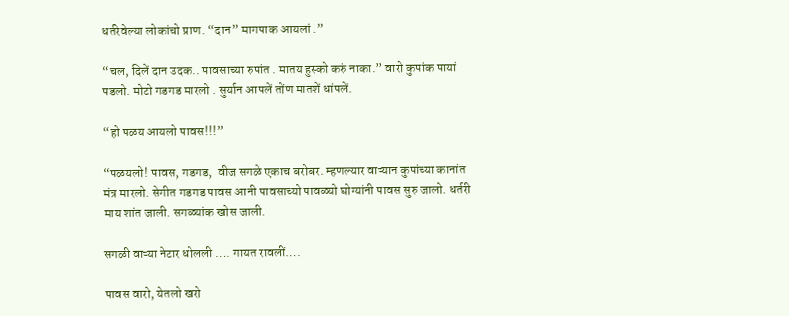धर्तरेवेल्या लोकांचो प्राण. “दान” मागपाक आयलां .”

“चल, दिलें दान उदक.. पावसाच्या रुपांत . मातय हुस्को करुं नाका.” वारो कुपांक पायां पडलो. मोटो गडगड मारलो . सुर्यान आपलें तोंण मातशें धांपलें.

“हो पळय आयलो पावस!!!”

“पळयलो! पावस, गडगड,  वीज सगळे एकाच बरोबर. म्हणल्यार वाऱ्यान कुपांच्या कानांत मंत्र मारलो. सेगीत गडगड पावस आनी पावसाच्यो पावळ्यो घोग्यांनी पावस सुरु जालो. धर्तरी माय शांत जाली. सगळ्यांक खोस जाली.

सगळी वाऱ्या नेटार धोलली …. गायत रावलीं….

पावस वारो, येतलो खरो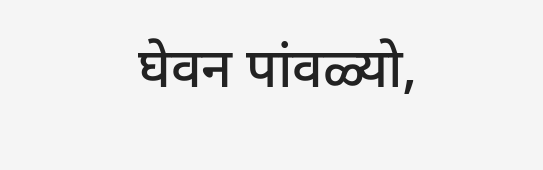घेवन पांवळ्यो,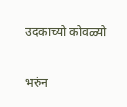उदकाच्यो कोवळ्यो

भरुंन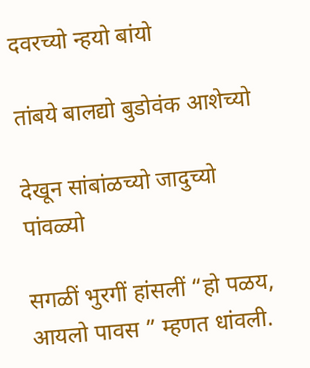दवरच्यो न्हयो बांयो

तांबये बालद्यो बुडोवंक आशेच्यो

देखून सांबांळच्यो जादुच्यो   पांवळ्यो

सगळीं भुरगीं हांसलीं “हो पळय, आयलो पावस ” म्हणत धांवली.